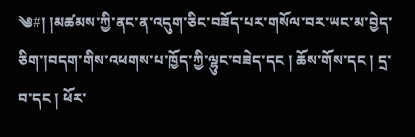༄#། །མཚམས་ཀྱི་ནང་ན་འདུག་ཅིང་བཟོད་པར་གསོལ་བར་ཡང་མ་བྱེད་ཅིག་།བདག་གིས་འཕགས་པ་ཁྱོད་ཀྱི་ལྷུང་བཟེད་དང ། ཆོས་གོས་དང ། དྲ་བ་དང ། ཕོར་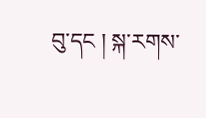བུ་དང ། སྐ་རགས་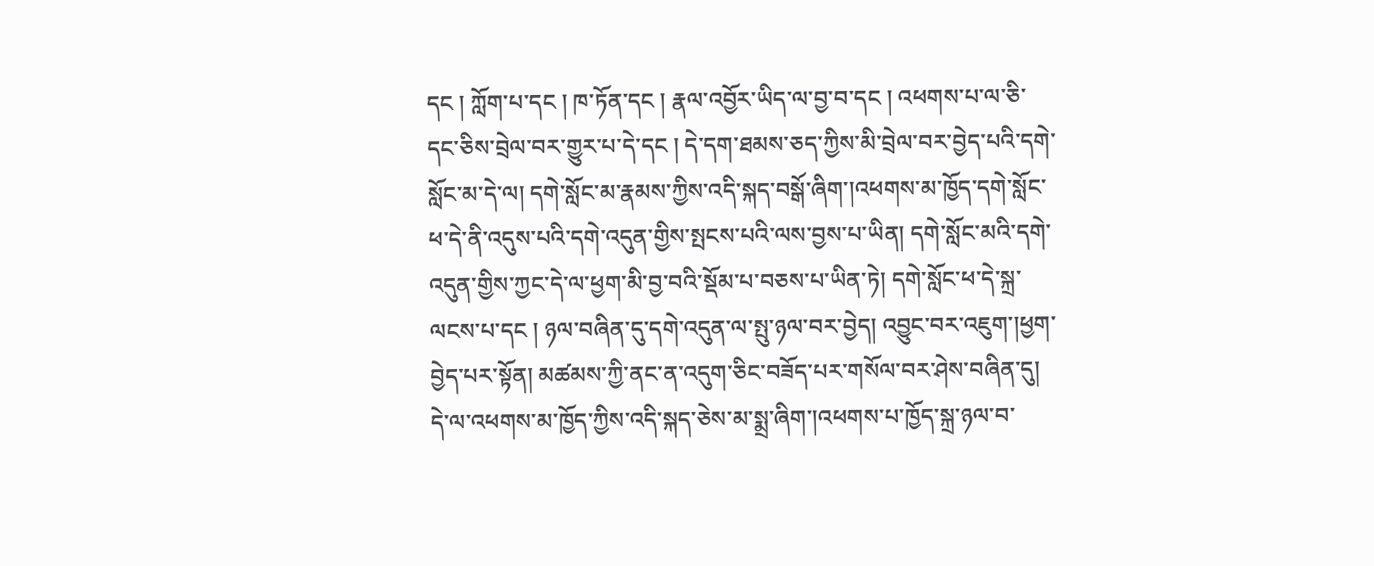དང ། ཀློག་པ་དང ། ཁ་ཏོན་དང ། རྣལ་འབྱོར་ཡིད་ལ་བྱ་བ་དང ། འཕགས་པ་ལ་ཅི་དང་ཅིས་བྲེལ་བར་གྱུར་པ་དེ་དང ། དེ་དག་ཐམས་ཅད་ཀྱིས་མི་བྲེལ་བར་བྱེད་པའི་དགེ་སློང་མ་དེ་ལ། དགེ་སློང་མ་རྣམས་ཀྱིས་འདི་སྐད་བསྒོ་ཞིག་།འཕགས་མ་ཁྱོད་དགེ་སློང་ཕ་དེ་ནི་འདུས་པའི་དགེ་འདུན་གྱིས་སྤངས་པའི་ལས་བྱས་པ་ཡིན། དགེ་སློང་མའི་དགེ་འདུན་གྱིས་ཀྱང་དེ་ལ་ཕྱག་མི་བྱ་བའི་སྡོམ་པ་བཅས་པ་ཡིན་ཏེ། དགེ་སློང་ཕ་དེ་སྐྲ་ལངས་པ་དང ། ཉལ་བཞིན་དུ་དགེ་འདུན་ལ་སྤུ་ཉལ་བར་བྱེད། འབྱུང་བར་འཇུག་།ཕྱག་བྱེད་པར་སྟོན། མཚམས་ཀྱི་ནང་ན་འདུག་ཅིང་བཟོད་པར་གསོལ་བར་ཤེས་བཞིན་དུ། དེ་ལ་འཕགས་མ་ཁྱོད་ཀྱིས་འདི་སྐད་ཅེས་མ་སྨྲ་ཞིག་།འཕགས་པ་ཁྱོད་སྐྲ་ཉལ་བ་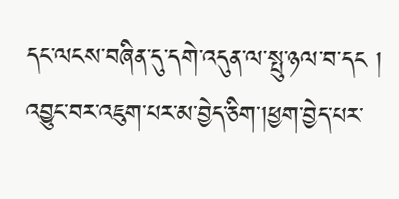དང་ལངས་བཞིན་དུ་དགེ་འདུན་ལ་སྤུ་ཉལ་བ་དང ། འབྱུང་བར་འཇུག་པར་མ་བྱེད་ཅིག་།ཕྱག་བྱེད་པར་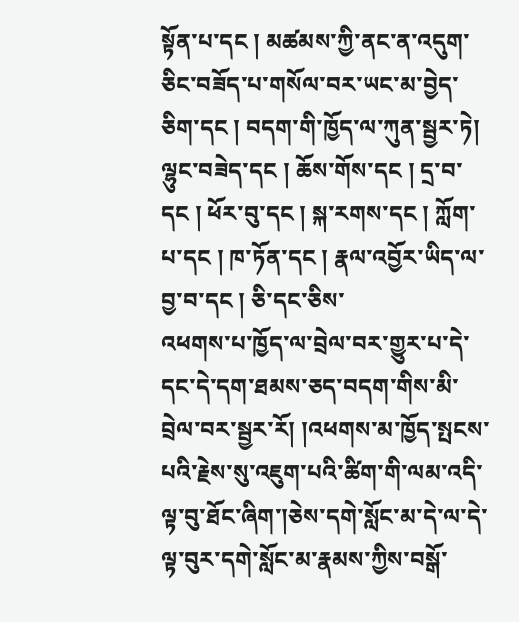སྟོན་པ་དང ། མཚམས་ཀྱི་ནང་ན་འདུག་ཅིང་བཟོད་པ་གསོལ་བར་ཡང་མ་བྱེད་ཅིག་དང ། བདག་གི་ཁྱོད་ལ་ཀུན་སྦྱར་ཏེ། ལྷུང་བཟེད་དང ། ཆོས་གོས་དང ། དྲ་བ་དང ། ཕོར་བུ་དང ། སྐ་རགས་དང ། ཀློག་པ་དང ། ཁ་ཏོན་དང ། རྣལ་འབྱོར་ཡིད་ལ་བྱ་བ་དང ། ཅི་དང་ཅིས་
འཕགས་པ་ཁྱོད་ལ་བྲེལ་བར་གྱུར་པ་དེ་དང་དེ་དག་ཐམས་ཅད་བདག་གིས་མི་བྲེལ་བར་སྦྱར་རོ། །འཕགས་མ་ཁྱོད་སྤངས་པའི་རྗེས་སུ་འཇུག་པའི་ཚིག་གི་ལམ་འདི་ལྟ་བུ་ཐོང་ཞིག་།ཅེས་དགེ་སློང་མ་དེ་ལ་དེ་ལྟ་བུར་དགེ་སློང་མ་རྣམས་ཀྱིས་བསྒོ་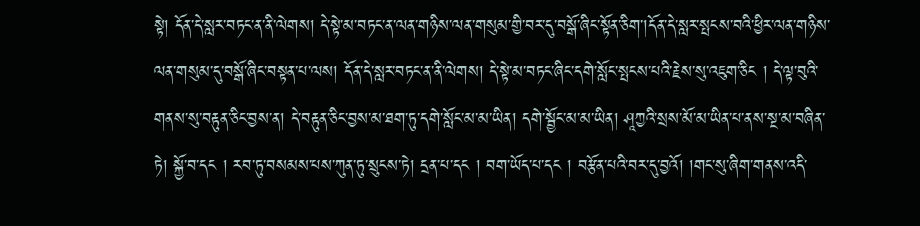སྟེ། དོན་དེ་སླར་བཏང་ན་ནི་ལེགས། དེ་སྟེ་མ་བཏང་ན་ལན་གཉིས་ལན་གསུམ་གྱི་བར་དུ་བསྒོ་ཞིང་སྟོན་ཅིག་།དོན་དེ་སླར་སྤངས་བའི་ཕྱིར་ལན་གཉིས་ལན་གསུམ་དུ་བསྒོ་ཞིང་བསྟན་པ་ལས། དོན་དེ་སླར་བཏང་ན་ནི་ལེགས། དེ་སྟེ་མ་བཏང་ཞིང་དགེ་སློང་སྤངས་པའི་རྗེས་སུ་འཇུག་ཅིང ། དེ་ལྟ་བུའི་གནས་སུ་བརྟུན་ཅིང་བྱས་ན། དེ་བརྟུན་ཅིང་བྱས་མ་ཐག་ཏུ་དགེ་སློང་མ་མ་ཡིན། དགེ་སྦྱོང་མ་མ་ཡིན། ཤཱཀྱའི་སྲས་མོ་མ་ཡིན་པ་ནས་སྔ་མ་བཞིན་ཏེ། སྐྱོ་བ་དང ། རབ་ཏུ་བསམས་པས་ཀུན་ཏུ་སྲུངས་ཏེ། དྲན་པ་དང ། བག་ཡོད་པ་དང ། བརྩོན་པའི་བར་དུ་བྱའོ། །གང་སུ་ཞིག་གནས་འདི་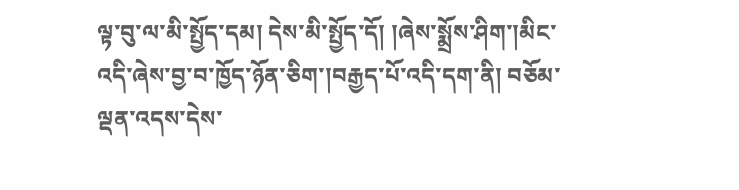ལྟ་བུ་ལ་མི་སྤྱོད་དམ། དེས་མི་སྤྱོད་དོ། །ཞེས་སྨྲོས་ཤིག་།མིང་འདི་ཞེས་བྱ་བ་ཁྱོད་ཉོན་ཅིག་།བརྒྱད་པོ་འདི་དག་ནི། བཅོམ་ལྡན་འདས་དེས་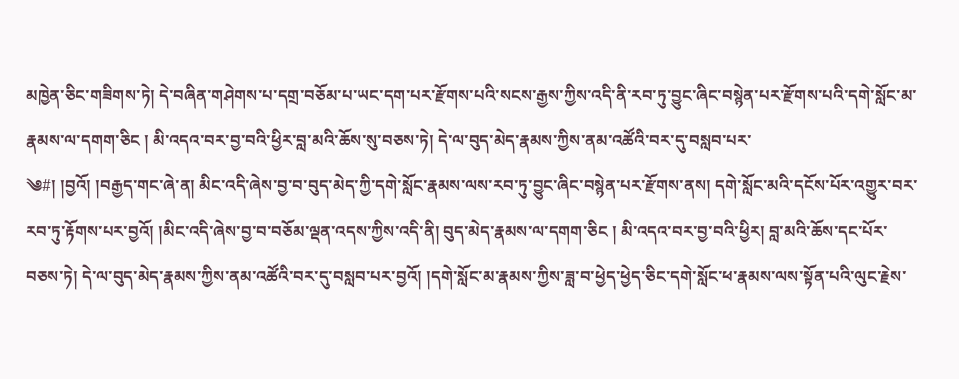མཁྱེན་ཅིང་གཟིགས་ཏེ། དེ་བཞིན་གཤེགས་པ་དགྲ་བཅོམ་པ་ཡང་དག་པར་རྫོགས་པའི་སངས་རྒྱས་ཀྱིས་འདི་ནི་རབ་ཏུ་བྱུང་ཞིང་བསྙེན་པར་རྫོགས་པའི་དགེ་སློང་མ་རྣམས་ལ་དགག་ཅིང ། མི་འདའ་བར་བྱ་བའི་ཕྱིར་བླ་མའི་ཆོས་སུ་བཅས་ཏེ། དེ་ལ་བུད་མེད་རྣམས་ཀྱིས་ནམ་འཚོའི་བར་དུ་བསླབ་པར་
༄#། །བྱའོ། །བརྒྱད་གང་ཞེ་ན། མིང་འདི་ཞེས་བྱ་བ་བུད་མེད་ཀྱི་དགེ་སློང་རྣམས་ལས་རབ་ཏུ་བྱུང་ཞིང་བསྙེན་པར་རྫོགས་ནས། དགེ་སློང་མའི་དངོས་པོར་འགྱུར་བར་རབ་ཏུ་རྟོགས་པར་བྱའོ། །མིང་འདི་ཞེས་བྱ་བ་བཅོམ་ལྡན་འདས་ཀྱིས་འདི་ནི། བུད་མེད་རྣམས་ལ་དགག་ཅིང ། མི་འདའ་བར་བྱ་བའི་ཕྱིར། བླ་མའི་ཆོས་དང་པོར་བཅས་ཏེ། དེ་ལ་བུད་མེད་རྣམས་ཀྱིས་ནམ་འཚོའི་བར་དུ་བསླབ་པར་བྱའོ། །དགེ་སློང་མ་རྣམས་ཀྱིས་ཟླ་བ་ཕྱེད་ཕྱེད་ཅིང་དགེ་སློང་ཕ་རྣམས་ལས་སྟོན་པའི་ལུང་རྗེས་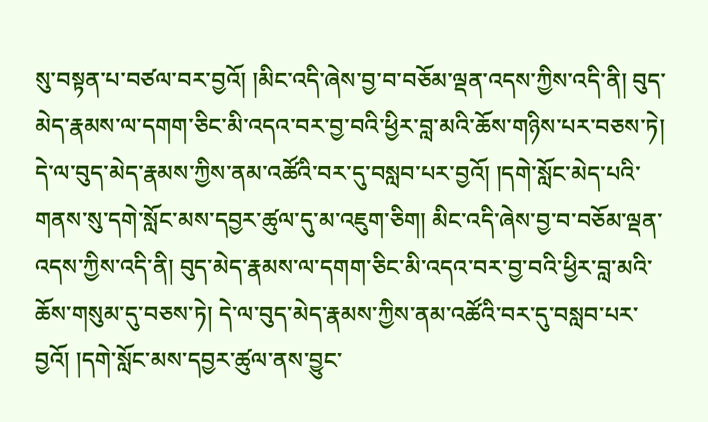སུ་བསྟན་པ་བཙལ་བར་བྱའོ། །མིང་འདི་ཞེས་བྱ་བ་བཅོམ་ལྡན་འདས་ཀྱིས་འདི་ནི། བུད་མེད་རྣམས་ལ་དགག་ཅིང་མི་འདའ་བར་བྱ་བའི་ཕྱིར་བླ་མའི་ཆོས་གཉིས་པར་བཅས་ཏེ། དེ་ལ་བུད་མེད་རྣམས་ཀྱིས་ནམ་འཚོའི་བར་དུ་བསླབ་པར་བྱའོ། །དགེ་སློང་མེད་པའི་གནས་སུ་དགེ་སློང་མས་དབྱར་ཚུལ་དུ་མ་འཇུག་ཅིག། མིང་འདི་ཞེས་བྱ་བ་བཅོམ་ལྡན་འདས་ཀྱིས་འདི་ནི། བུད་མེད་རྣམས་ལ་དགག་ཅིང་མི་འདའ་བར་བྱ་བའི་ཕྱིར་བླ་མའི་ཆོས་གསུམ་དུ་བཅས་ཏེ། དེ་ལ་བུད་མེད་རྣམས་ཀྱིས་ནམ་འཚོའི་བར་དུ་བསླབ་པར་བྱའོ། །དགེ་སློང་མས་དབྱར་ཚུལ་ནས་བྱུང་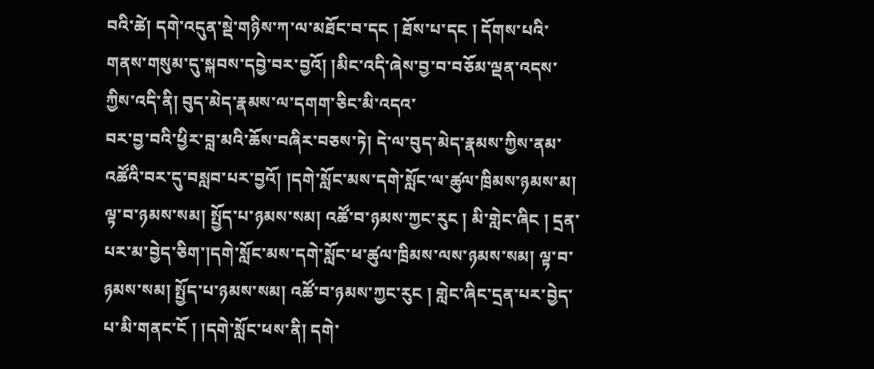བའི་ཚེ། དགེ་འདུན་སྡེ་གཉིས་ཀ་ལ་མཐོང་བ་དང ། ཐོས་པ་དང ། དོགས་པའི་གནས་གསུམ་དུ་སྐབས་དབྱེ་བར་བྱའོ། །མིང་འདི་ཞེས་བྱ་བ་བཅོམ་ལྡན་འདས་ཀྱིས་འདི་ནི། བུད་མེད་རྣམས་ལ་དགག་ཅིང་མི་འདའ་
བར་བྱ་བའི་ཕྱིར་བླ་མའི་ཆོས་བཞིར་བཅས་ཏེ། དེ་ལ་བུད་མེད་རྣམས་ཀྱིས་ནམ་འཚོའི་བར་དུ་བསླབ་པར་བྱའོ། །དགེ་སློང་མས་དགེ་སློང་ལ་ཚུལ་ཁྲིམས་ཉམས་མ། ལྟ་བ་ཉམས་སམ། སྤྱོད་པ་ཉམས་སམ། འཚོ་བ་ཉམས་ཀྱང་རུང ། མི་གླེང་ཞིང ། དྲན་པར་མ་བྱེད་ཅིག་།དགེ་སློང་མས་དགེ་སློང་ཕ་ཚུལ་ཁྲིམས་ལས་ཉམས་སམ། ལྟ་བ་ཉམས་སམ། སྤྱོད་པ་ཉམས་སམ། འཚོ་བ་ཉམས་ཀྱང་རུང ། གླེང་ཞིང་དྲན་པར་བྱེད་པ་མི་གནང་ངོ ། །དགེ་སློང་ཕས་ནི། དགེ་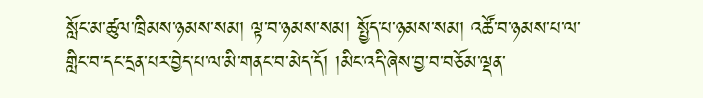སློང་མ་ཚུལ་ཁྲིམས་ཉམས་སམ། ལྟ་བ་ཉམས་སམ། སྤྱོད་པ་ཉམས་སམ། འཚོ་བ་ཉམས་པ་ལ་གླིང་བ་དང་དྲན་པར་བྱེད་པ་ལ་མི་གནང་བ་མེད་དོ། །མིང་འདི་ཞེས་བྱ་བ་བཅོམ་ལྡན་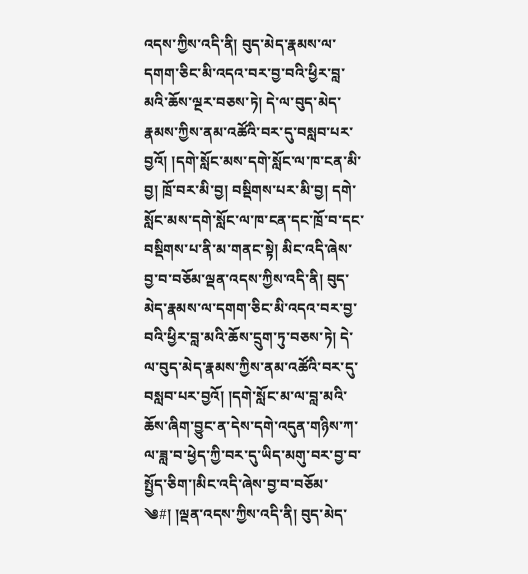འདས་ཀྱིས་འདི་ནི། བུད་མེད་རྣམས་ལ་དགག་ཅིང་མི་འདའ་བར་བྱ་བའི་ཕྱིར་བླ་མའི་ཆོས་ལྔར་བཅས་ཏེ། དེ་ལ་བུད་མེད་རྣམས་ཀྱིས་ནམ་འཚོའི་བར་དུ་བསླབ་པར་བྱའོ། །དགེ་སློང་མས་དགེ་སློང་ལ་ཁ་ངན་མི་བྱ། ཁྲོ་བར་མི་བྱ། བསྡིགས་པར་མི་བྱ། དགེ་སློང་མས་དགེ་སློང་ལ་ཁ་ངན་དང་ཁྲོ་བ་དང་བསྡིགས་པ་ནི་མ་གནང་སྟེ། མིང་འདི་ཞེས་བྱ་བ་བཅོམ་ལྡན་འདས་ཀྱིས་འདི་ནི། བུད་མེད་རྣམས་ལ་དགག་ཅིང་མི་འདའ་བར་བྱ་བའི་ཕྱིར་བླ་མའི་ཆོས་དྲུག་ཏུ་བཅས་ཏེ། དེ་ལ་བུད་མེད་རྣམས་ཀྱིས་ནམ་འཚོའི་བར་དུ་བསླབ་པར་བྱའོ། །དགེ་སློང་མ་ལ་བླ་མའི་ཆོས་ཞིག་བྱུང་ན་དེས་དགེ་འདུན་གཉིས་ཀ་ལ་ཟླ་བ་ཕྱེད་ཀྱི་བར་དུ་ཡིད་མགུ་བར་བྱ་བ་སྤྱོད་ཅིག་།མིང་འདི་ཞེས་བྱ་བ་བཅོམ་
༄#། །ལྡན་འདས་ཀྱིས་འདི་ནི། བུད་མེད་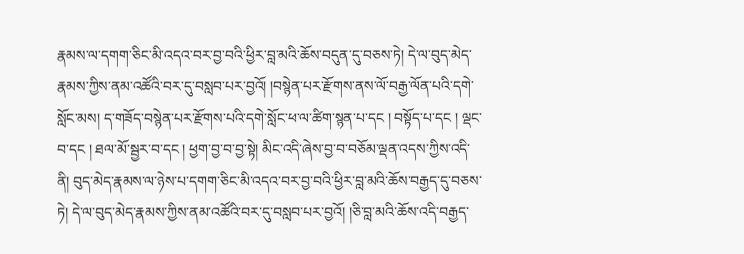རྣམས་ལ་དགག་ཅིང་མི་འདའ་བར་བྱ་བའི་ཕྱིར་བླ་མའི་ཆོས་བདུན་དུ་བཅས་ཏེ། དེ་ལ་བུད་མེད་རྣམས་ཀྱིས་ནམ་འཚོའི་བར་དུ་བསླབ་པར་བྱའོ། །བསྙེན་པར་རྫོགས་ནས་ལོ་བརྒྱ་ལོན་པའི་དགེ་སློང་མས། ད་གཟོད་བསྙེན་པར་རྫོགས་པའི་དགེ་སློང་ཕ་ལ་ཚིག་སྙན་པ་དང ། བསྟོད་པ་དང ། ལྡང་བ་དང ། ཐལ་མོ་སྦྱར་བ་དང ། ཕྱག་བྱ་བ་བྱ་སྟེ། མིང་འདི་ཞེས་བྱ་བ་བཅོམ་ལྡན་འདས་ཀྱིས་འདི་ནི། བུད་མེད་རྣམས་ལ་ཉེས་པ་དགག་ཅིང་མི་འདའ་བར་བྱ་བའི་ཕྱིར་བླ་མའི་ཆོས་བརྒྱད་དུ་བཅས་ཏེ། དེ་ལ་བུད་མེད་རྣམས་ཀྱིས་ནམ་འཚོའི་བར་དུ་བསླབ་པར་བྱའོ། །ཅི་བླ་མའི་ཆོས་འདི་བརྒྱད་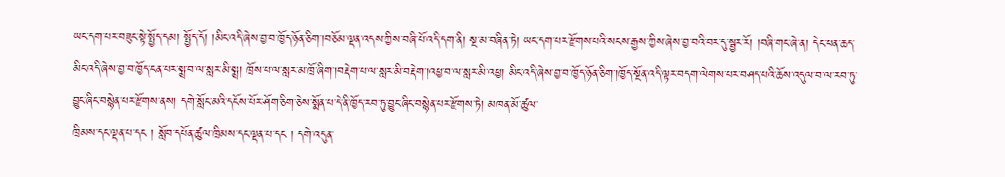ཡང་དག་པར་བཟུང་སྟེ་སྤྱོད་དམ། སྤྱོད་དོ། །མིང་འདི་ཞེས་བྱ་བ་ཁྱོད་ཉོན་ཅིག་།བཅོམ་ལྡན་འདས་ཀྱིས་བཞི་པོ་འདི་དག་ནི། སྔ་མ་བཞིན་ཏེ། ཡང་དག་པར་རྫོགས་པའི་སངས་རྒྱས་ཀྱིས་ཞེས་བྱ་བའི་བར་དུ་སྦྱར་རོ། །བཞི་གང་ཞེ་ན། དེང་ཕན་ཆད་མིང་འདི་ཞེས་བྱ་བ་ཁྱོད་ངན་པར་སྨྲ་བ་ལ་སླར་མི་སྨྲ། ཁྲོས་པ་ལ་སླར་མ་ཁྲོ་ཞིག་།བརྡེག་པ་ལ་སླར་མི་བརྡེག་།འཕྱ་བ་ལ་སླར་མི་འཕྱ། མིང་འདི་ཞེས་བྱ་བ་ཁྱོད་ཉོན་ཅིག་།ཁྱོད་སྔོན་འདི་ལྟར་བདག་ལེགས་པར་བཤད་པའི་ཆོས་འདུལ་བ་ལ་རབ་ཏུ་བྱུང་ཞིང་བསྙེན་པར་རྫོགས་ནས། དགེ་སློང་མའི་དངོས་པོར་ཤོག་ཅིག་ཅེས་སྨོན་པ་དེ་ནི་ཁྱོད་རབ་ཏུ་བྱུང་ཞིང་བསྙེན་པར་རྫོགས་ཏེ། མཁན་མོ་ཚུལ་
ཁྲིམས་དང་ལྡན་པ་དང ། སློབ་དཔོན་ཚུལ་ཁྲིམས་དང་ལྡན་པ་དང ། དགེ་འདུན་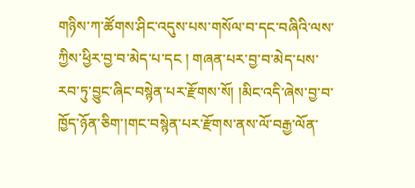གཉིས་ཀ་ཚོགས་ཤིང་འདུས་པས་གསོལ་བ་དང་བཞིའི་ལས་ཀྱིས་ཕྱིར་བྱ་བ་མེད་པ་དང ། གཞན་པར་བྱ་བ་མེད་པས་རབ་ཏུ་བྱུང་ཞིང་བསྙེན་པར་རྫོགས་སོ། །མིང་འདི་ཞེས་བྱ་བ་ཁྱོད་ཉོན་ཅིག་།གང་བསྙེན་པར་རྫོགས་ནས་ལོ་བརྒྱ་ལོན་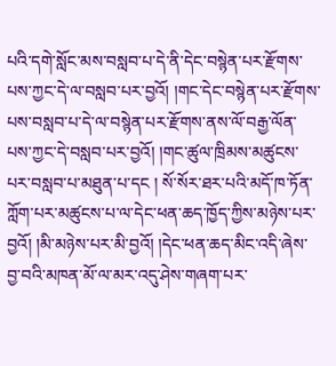པའི་དགེ་སློང་མས་བསླབ་པ་དེ་ནི་དེང་བསྙེན་པར་རྫོགས་པས་ཀྱང་དེ་ལ་བསླབ་པར་བྱའོ། །གང་དེང་བསྙེན་པར་རྫོགས་པས་བསླབ་པ་དེ་ལ་བསྙེན་པར་རྫོགས་ནས་ལོ་བརྒྱ་ལོན་པས་ཀྱང་དེ་བསླབ་པར་བྱའོ། །གང་ཚུལ་ཁྲིམས་མཚུངས་པར་བསླབ་པ་མཐུན་པ་དང ། སོ་སོར་ཐར་པའི་མདོ་ཁ་ཏོན་ཀློག་པར་མཚུངས་པ་ལ་དེང་ཕན་ཆད་ཁྱོད་ཀྱིས་མཉེས་པར་བྱའོ། །མི་མཉེས་པར་མི་བྱའོ། །དེང་ཕན་ཆད་མིང་འདི་ཞེས་བྱ་བའི་མཁན་མོ་ལ་མར་འདུ་ཤེས་གཞག་པར་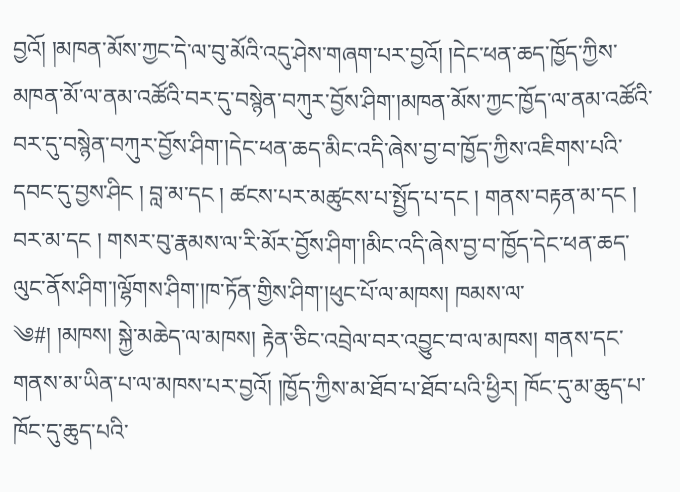བྱའོ། །མཁན་མོས་ཀྱང་དེ་ལ་བུ་མོའི་འདུ་ཤེས་གཞག་པར་བྱའོ། །དེང་ཕན་ཆད་ཁྱོད་ཀྱིས་མཁན་མོ་ལ་ནམ་འཚོའི་བར་དུ་བསྙེན་བཀུར་བྱོས་ཤིག་།མཁན་མོས་ཀྱང་ཁྱོད་ལ་ནམ་འཚོའི་བར་དུ་བསྙེན་བཀུར་བྱོས་ཤིག་།དེང་ཕན་ཆད་མིང་འདི་ཞེས་བྱ་བ་ཁྱོད་ཀྱིས་འཇིགས་པའི་དབང་དུ་བྱས་ཤིང ། བླ་མ་དང ། ཚངས་པར་མཚུངས་པ་སྤྱོད་པ་དང ། གནས་བརྟན་མ་དང ། བར་མ་དང ། གསར་བུ་རྣམས་ལ་རི་མོར་བྱོས་ཤིག་།མིང་འདི་ཞེས་བྱ་བ་ཁྱོད་དེང་ཕན་ཆད་ལུང་ནོས་ཤིག་།ལྷོགས་ཤིག་།ཁ་ཏོན་གྱིས་ཤིག་།ཕུང་པོ་ལ་མཁས། ཁམས་ལ་
༄#། །མཁས། སྐྱེ་མཆེད་ལ་མཁས། རྟེན་ཅིང་འབྲེལ་བར་འབྱུང་བ་ལ་མཁས། གནས་དང་གནས་མ་ཡིན་པ་ལ་མཁས་པར་བྱའོ། །ཁྱོད་ཀྱིས་མ་ཐོབ་པ་ཐོབ་པའི་ཕྱིར། ཁོང་དུ་མ་ཆུད་པ་ཁོང་དུ་ཆུད་པའི་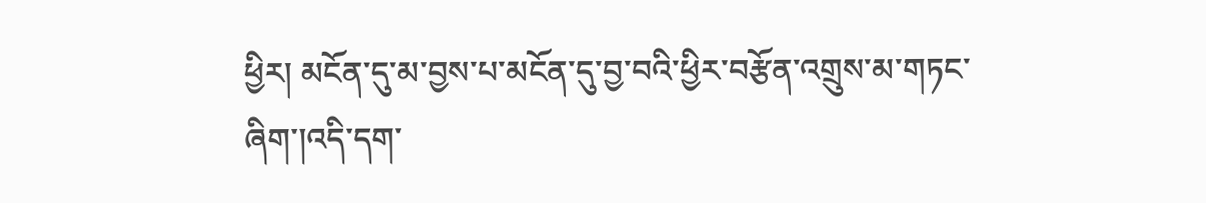ཕྱིར། མངོན་དུ་མ་བྱས་པ་མངོན་དུ་བྱ་བའི་ཕྱིར་བརྩོན་འགྲུས་མ་གཏང་ཞིག་།འདི་དག་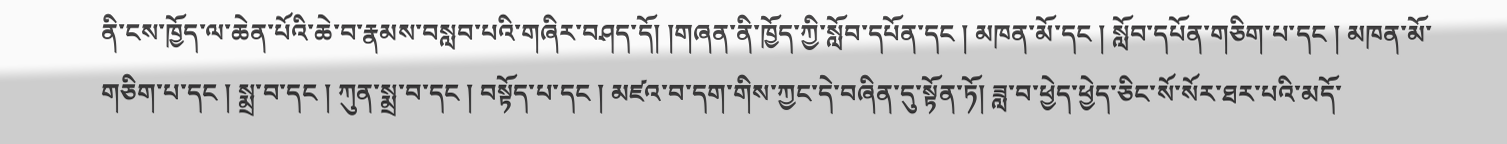ནི་ངས་ཁྱོད་ལ་ཆེན་པོའི་ཆེ་བ་རྣམས་བསླབ་པའི་གཞིར་བཤད་དོ། །གཞན་ནི་ཁྱོད་ཀྱི་སློབ་དཔོན་དང ། མཁན་མོ་དང ། སློབ་དཔོན་གཅིག་པ་དང ། མཁན་མོ་གཅིག་པ་དང ། སྨྲ་བ་དང ། ཀུན་སྨྲ་བ་དང ། བསྟོད་པ་དང ། མཛའ་བ་དག་གིས་ཀྱང་དེ་བཞིན་དུ་སྟོན་ཏོ། ཟླ་བ་ཕྱེད་ཕྱེད་ཅིང་སོ་སོར་ཐར་པའི་མདོ་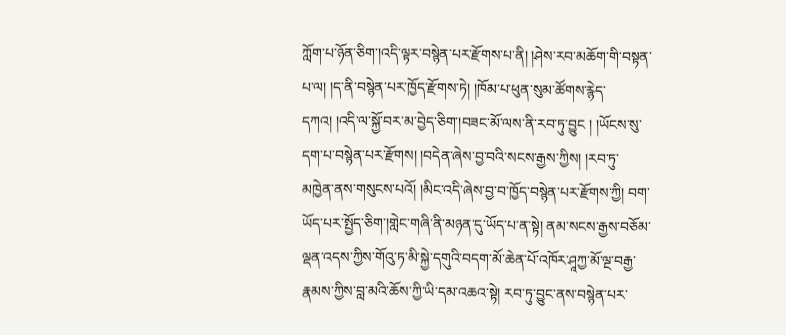ཀློག་པ་ཉོན་ཅིག་།འདི་ལྟར་བསྙེན་པར་རྫོགས་པ་ནི། །ཤེས་རབ་མཆོག་གི་བསྟན་པ་ལ། །ད་ནི་བསྙེན་པར་ཁྱོད་རྫོགས་ཏེ། །ཁོམ་པ་ཕུན་སུམ་ཚོགས་རྙེད་དཀའ། །འདི་ལ་སྐྱོ་བར་མ་བྱེད་ཅིག་།བཟང་མོ་ལས་ནི་རབ་ཏུ་བྱུང ། །ཡོངས་སུ་དག་པ་བསྙེན་པར་རྫོགས། །བདེན་ཞེས་བྱ་བའི་སངས་རྒྱས་ཀྱིས། །རབ་ཏུ་མཁྱེན་ནས་གསུངས་པའོ། །མིང་འདི་ཞེས་བྱ་བ་ཁྱོད་བསྙེན་པར་རྫོགས་ཀྱི། བག་ཡོད་པར་སྤྱོད་ཅིག་།གླེང་གཞི་ནི་མཉན་དུ་ཡོད་པ་ན་སྟེ། ནམ་སངས་རྒྱས་བཅོམ་ལྡན་འདས་ཀྱིས་གོའུ་ཏ་མི་སྐྱེ་དགུའི་བདག་མོ་ཆེན་པོ་འཁོར་ཤཱཀྱ་མོ་ལྔ་བརྒྱ་རྣམས་ཀྱིས་བླ་མའི་ཆོས་ཀྱི་ཡི་དམ་འཆའ་སྟེ། རབ་ཏུ་བྱུང་ནས་བསྙེན་པར་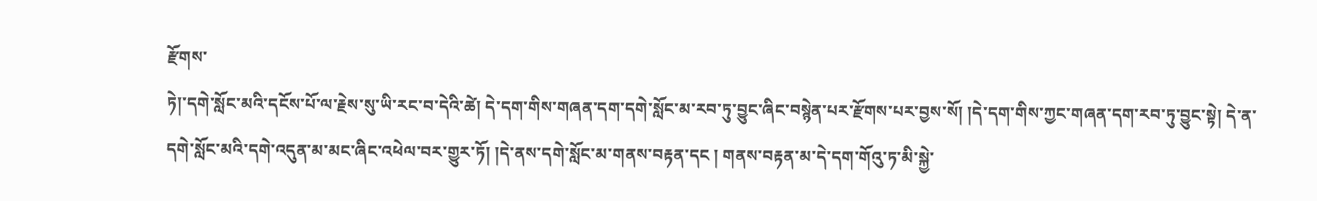རྫོགས་
ཏེ།་དགེ་སློང་མའི་དངོས་པོ་ལ་རྗེས་སུ་ཡི་རང་བ་དེའི་ཚེ། དེ་དག་གིས་གཞན་དག་དགེ་སློང་མ་རབ་ཏུ་བྱུང་ཞིང་བསྙེན་པར་རྫོགས་པར་བྱས་སོ། །དེ་དག་གིས་ཀྱང་གཞན་དག་རབ་ཏུ་བྱུང་སྟེ། དེ་ན་དགེ་སློང་མའི་དགེ་འདུན་མ་མང་ཞིང་འཕེལ་བར་གྱུར་ཏོ། །དེ་ནས་དགེ་སློང་མ་གནས་བརྟན་དང ། གནས་བརྟན་མ་དེ་དག་གོའུ་ཏ་མི་སྐྱེ་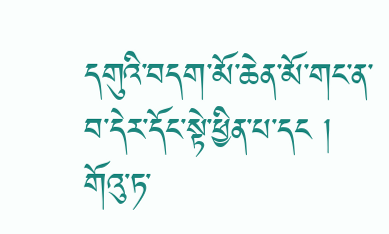དགུའི་བདག་མོ་ཆེན་མོ་གང་ན་བ་དེར་དོང་སྟེ་ཕྱིན་པ་དང ། གོའུ་ཏ་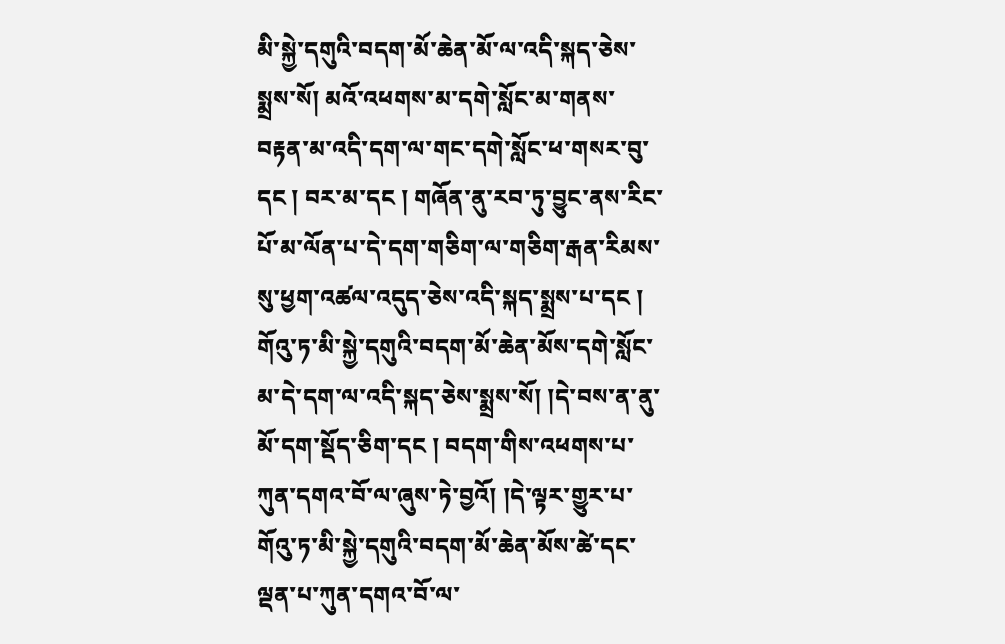མི་སྐྱེ་དགུའི་བདག་མོ་ཆེན་མོ་ལ་འདི་སྐད་ཅེས་སྨྲས་སོ། མའོ་འཕགས་མ་དགེ་སློང་མ་གནས་བརྟན་མ་འདི་དག་ལ་གང་དགེ་སློང་ཕ་གསར་བུ་དང ། བར་མ་དང ། གཞོན་ནུ་རབ་ཏུ་བྱུང་ནས་རིང་པོ་མ་ལོན་པ་དེ་དག་གཅིག་ལ་གཅིག་རྒན་རིམས་སུ་ཕྱག་འཚལ་འདུད་ཅེས་འདི་སྐད་སྨྲས་པ་དང ། གོའུ་ཏ་མི་སྐྱེ་དགུའི་བདག་མོ་ཆེན་མོས་དགེ་སློང་མ་དེ་དག་ལ་འདི་སྐད་ཅེས་སྨྲས་སོ། །དེ་བས་ན་ནུ་མོ་དག་སྡོད་ཅིག་དང ། བདག་གིས་འཕགས་པ་ཀུན་དགའ་བོ་ལ་ཞུས་ཏེ་བྱའོ། །དེ་ལྟར་གྱུར་པ་གོའུ་ཏ་མི་སྐྱེ་དགུའི་བདག་མོ་ཆེན་མོས་ཚེ་དང་ལྡན་པ་ཀུན་དགའ་བོ་ལ་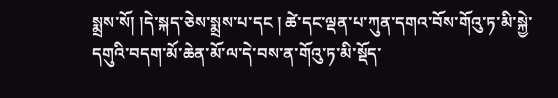སྨྲས་སོ། །དེ་སྐད་ཅེས་སྨྲས་པ་དང ། ཚེ་དང་ལྡན་པ་ཀུན་དགའ་བོས་གོའུ་ཏ་མི་སྐྱེ་དགུའི་བདག་མོ་ཆེན་མོ་ལ་དེ་བས་ན་གོའུ་ཏ་མི་སྡོད་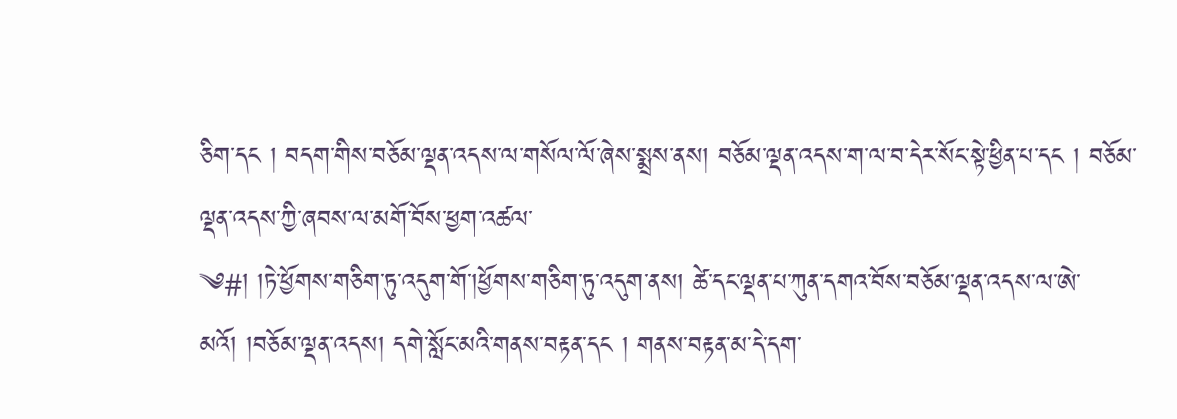ཅིག་དང ། བདག་གིས་བཅོམ་ལྡན་འདས་ལ་གསོལ་ལོ་ཞེས་སྨྲས་ནས། བཅོམ་ལྡན་འདས་ག་ལ་བ་དེར་སོང་སྟེ་ཕྱིན་པ་དང ། བཅོམ་ལྡན་འདས་ཀྱི་ཞབས་ལ་མགོ་བོས་ཕྱག་འཚལ་
༄#། །ཏེ་ཕྱོགས་གཅིག་ཏུ་འདུག་གོ་།ཕྱོགས་གཅིག་ཏུ་འདུག་ནས། ཚེ་དང་ལྡན་པ་ཀུན་དགའ་བོས་བཅོམ་ལྡན་འདས་ལ་ཨེ་མའོ། །བཅོམ་ལྡན་འདས། དགེ་སློང་མའི་གནས་བརྟན་དང ། གནས་བརྟན་མ་དེ་དག་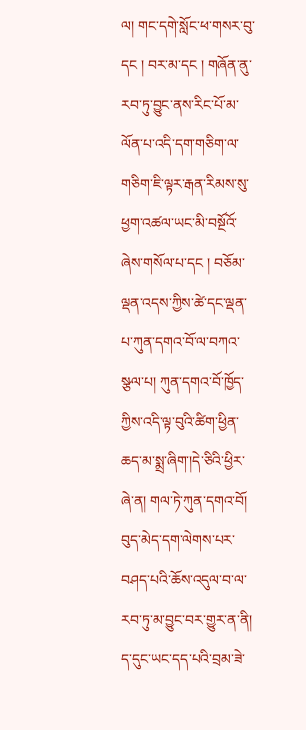ལ། གང་དགེ་སློང་ཕ་གསར་བུ་དང ། བར་མ་དང ། གཞོན་ནུ་རབ་ཏུ་བྱུང་ནས་རིང་པོ་མ་ལོན་པ་འདི་དག་གཅིག་ལ་གཅིག་ཇི་ལྟར་རྒན་རིམས་སུ་ཕྱག་འཚལ་ཡང་མི་བསྔོའོ་ཞེས་གསོལ་པ་དང ། བཅོམ་ལྡན་འདས་ཀྱིས་ཚེ་དང་ལྡན་པ་ཀུན་དགའ་བོ་ལ་བཀའ་སྩལ་པ། ཀུན་དགའ་བོ་ཁྱོད་ཀྱིས་འདི་ལྟ་བུའི་ཚིག་ཕྱིན་ཆད་མ་སྨྲ་ཞིག་།དེ་ཅིའི་ཕྱིར་ཞེ་ན། གལ་ཏེ་ཀུན་དགའ་བོ། བུད་མེད་དག་ལེགས་པར་བཤད་པའི་ཆོས་འདུལ་བ་ལ་རབ་ཏུ་མ་བྱུང་བར་གྱུར་ན་ནི། ད་དུང་ཡང་དད་པའི་བྲམ་ཟེ་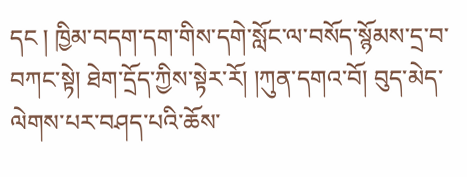དང ། ཁྱིམ་བདག་དག་གིས་དགེ་སློང་ལ་བསོད་སྙོམས་དྲ་བ་བཀང་སྟེ། ཐེག་དྲོད་ཀྱིས་སྟེར་རོ། །ཀུན་དགའ་བོ། བུད་མེད་ལེགས་པར་བཤད་པའི་ཆོས་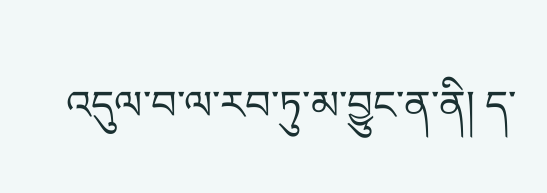འདུལ་བ་ལ་རབ་ཏུ་མ་བྱུང་ན་ནི། ད་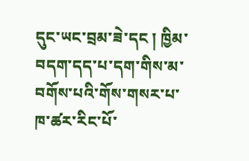དུང་ཡང་བྲམ་ཟེ་དང ། ཁྱིམ་བདག་དད་པ་དག་གིས་མ་བགོས་པའི་གོས་གསར་པ་ཁ་ཚར་རིང་པོ་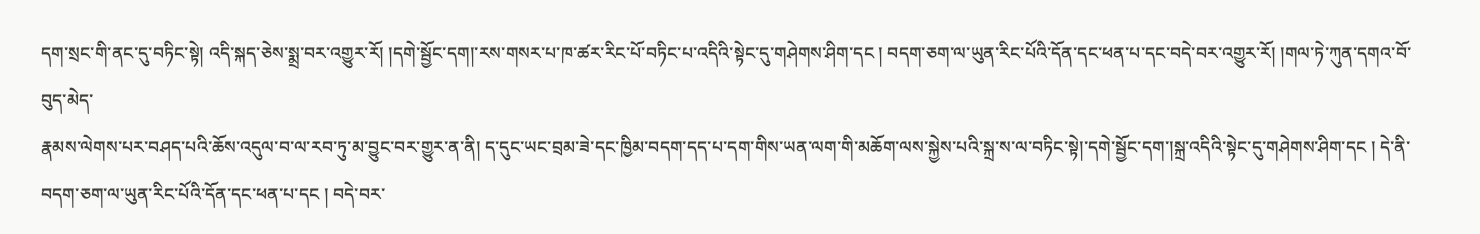དག་སྲང་གི་ནང་དུ་བཏིང་སྟེ། འདི་སྐད་ཅེས་སྨྲ་བར་འགྱུར་རོ། །དགེ་སྦྱོང་དག།་རས་གསར་པ་ཁ་ཚར་རིང་པོ་བཏིང་པ་འདིའི་སྟེང་དུ་གཤེགས་ཤིག་དང ། བདག་ཅག་ལ་ཡུན་རིང་པོའི་དོན་དང་ཕན་པ་དང་བདེ་བར་འགྱུར་རོ། །གལ་ཏེ་ཀུན་དགའ་བོ་བུད་མེད་
རྣམས་ལེགས་པར་བཤད་པའི་ཆོས་འདུལ་བ་ལ་རབ་ཏུ་མ་བྱུང་བར་གྱུར་ན་ནི། ད་དུང་ཡང་བྲམ་ཟེ་དང་ཁྱིམ་བདག་དད་པ་དག་གིས་ཡན་ལག་གི་མཆོག་ལས་སྐྱེས་པའི་སྐྲ་ས་ལ་བཏིང་སྟེ།་དགེ་སྦྱོང་དག་།སྐྲ་འདིའི་སྟེང་དུ་གཤེགས་ཤིག་དང ། དེ་ནི་བདག་ཅག་ལ་ཡུན་རིང་པོའི་དོན་དང་ཕན་པ་དང ། བདེ་བར་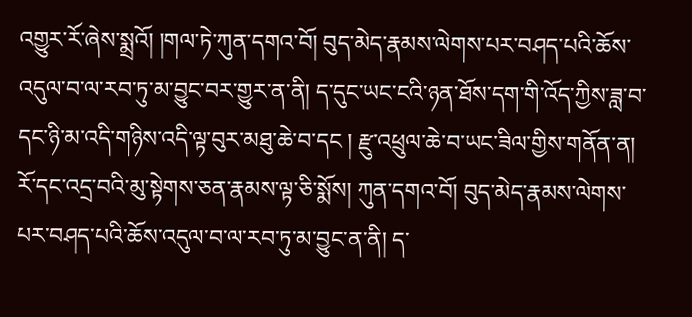འགྱུར་རོ་ཞེས་སྨྲའོ། །གལ་ཏེ་ཀུན་དགའ་བོ། བུད་མེད་རྣམས་ལེགས་པར་བཤད་པའི་ཆོས་འདུལ་བ་ལ་རབ་ཏུ་མ་བྱུང་བར་གྱུར་ན་ནི། ད་དུང་ཡང་ངའི་ཉན་ཐོས་དག་གི་འོད་ཀྱིས་ཟླ་བ་དང་ཉི་མ་འདི་གཉིས་འདི་ལྟ་བུར་མཐུ་ཆེ་བ་དང ། རྫུ་འཕྲུལ་ཆེ་བ་ཡང་ཟིལ་གྱིས་གནོན་ན། རོ་དང་འདྲ་བའི་མུ་སྟེགས་ཅན་རྣམས་ལྟ་ཅི་སྨོས། ཀུན་དགའ་བོ། བུད་མེད་རྣམས་ལེགས་པར་བཤད་པའི་ཆོས་འདུལ་བ་ལ་རབ་ཏུ་མ་བྱུང་ན་ནི། ད་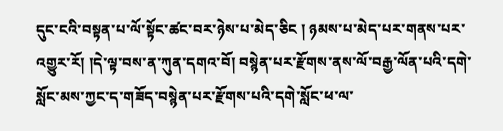དུང་ངའི་བསྟན་པ་ལོ་སྟོང་ཚང་བར་ཉེས་པ་མེད་ཅིང ། ཉམས་པ་མེད་པར་གནས་པར་འགྱུར་རོ། །དེ་ལྟ་བས་ན་ཀུན་དགའ་བོ། བསྙེན་པར་རྫོགས་ནས་ལོ་བརྒྱ་ལོན་པའི་དགེ་སློང་མས་ཀྱང་ད་གཟོད་བསྙེན་པར་རྫོགས་པའི་དགེ་སློང་ཕ་ལ་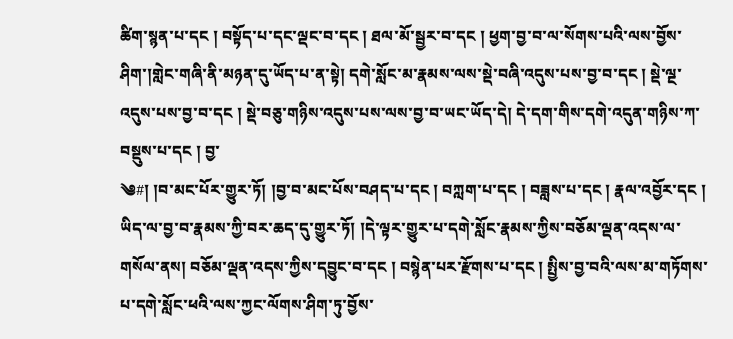ཚིག་སྙན་པ་དང ། བསྟོད་པ་དང་ལྡང་བ་དང ། ཐལ་མོ་སྦྱར་བ་དང ། ཕྱག་བྱ་བ་ལ་སོགས་པའི་ལས་བྱོས་ཤིག་།གླེང་གཞི་ནི་མཉན་དུ་ཡོད་པ་ན་སྟེ། དགེ་སློང་མ་རྣམས་ལས་སྡེ་བཞི་འདུས་པས་བྱ་བ་དང ། སྡེ་ལྔ་འདུས་པས་བྱ་བ་དང ། སྡེ་བཅུ་གཉིས་འདུས་པས་ལས་བྱ་བ་ཡང་ཡོད་དེ། དེ་དག་གིས་དགེ་འདུན་གཉིས་ཀ་བསྡུས་པ་དང ། བྱ་
༄#། །བ་མང་པོར་གྱུར་ཏོ། །བྱ་བ་མང་པོས་བཤད་པ་དང ། བཀླག་པ་དང ། བཟླས་པ་དང ། རྣལ་འབྱོར་དང ། ཡིད་ལ་བྱ་བ་རྣམས་ཀྱི་བར་ཆད་དུ་གྱུར་ཏོ། །དེ་ལྟར་གྱུར་པ་དགེ་སློང་རྣམས་ཀྱིས་བཅོམ་ལྡན་འདས་ལ་གསོལ་ནས། བཅོམ་ལྡན་འདས་ཀྱིས་དབྱུང་བ་དང ། བསྙེན་པར་རྫོགས་པ་དང ། སྤྱིས་བྱ་བའི་ལས་མ་གཏོགས་པ་དགེ་སློང་ཕའི་ལས་ཀྱང་ལོགས་ཤིག་ཏུ་བྱོས་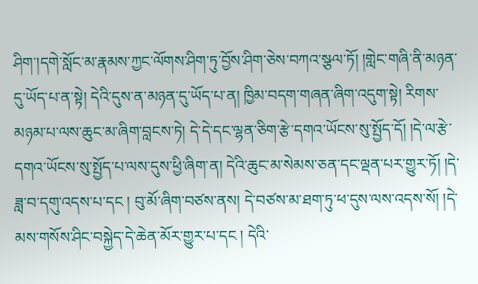ཤིག་།དགེ་སློང་མ་རྣམས་ཀྱང་ལོགས་ཤིག་ཏུ་བྱོས་ཤིག་ཅེས་བཀའ་སྩལ་ཏོ། །གླེང་གཞི་ནི་མཉན་དུ་ཡོད་པ་ན་སྟེ། དེའི་དུས་ན་མཉན་དུ་ཡོད་པ་ན། ཁྱིམ་བདག་གཞན་ཞིག་འདུག་སྟེ། རིགས་མཉམ་པ་ལས་ཆུང་མ་ཞིག་བླངས་ཏེ། དེ་དེ་དང་ལྷན་ཅིག་རྩེ་དགའ་ཡོངས་སུ་སྤྱོད་དོ། །དེ་ལ་རྩེ་དགའ་ཡོངས་སུ་སྤྱོད་པ་ལས་དུས་ཕྱི་ཞིག་ན། དེའི་ཆུང་མ་སེམས་ཅན་དང་ལྡན་པར་གྱུར་ཏོ། །དེ་ཟླ་བ་དགུ་འདས་པ་དང ། བུ་མོ་ཞིག་བཙས་ནས། དེ་བཙས་མ་ཐག་ཏུ་ཕ་དུས་ལས་འདས་སོ། །དེ་མས་གསོས་ཤིང་བསྐྱེད་དེ་ཆེན་མོར་གྱུར་པ་དང ། དེའི་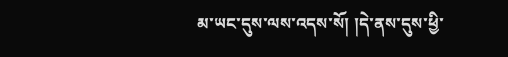མ་ཡང་དུས་ལས་འདས་སོ། །དེ་ནས་དུས་ཕྱི་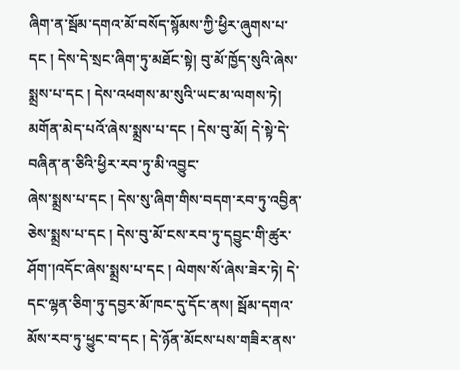ཞིག་ན་སྦོམ་དགའ་མོ་བསོད་སྙོམས་ཀྱི་ཕྱིར་ཞུགས་པ་དང ། དེས་དེ་སྲང་ཞིག་ཏུ་མཐོང་སྟེ། བུ་མོ་ཁྱོད་སུའི་ཞེས་སྨྲས་པ་དང ། དེས་འཕགས་མ་སུའི་ཡང་མ་ལགས་ཏེ། མགོན་མེད་པའོ་ཞེས་སྨྲས་པ་དང ། དེས་བུ་མོ། དེ་སྟེ་དེ་བཞིན་ན་ཅིའི་ཕྱིར་རབ་ཏུ་མི་འབྱུང་
ཞེས་སྨྲས་པ་དང ། དེས་སུ་ཞིག་གིས་བདག་རབ་ཏུ་འབྱིན་ཅེས་སྨྲས་པ་དང ། དེས་བུ་མོ་ངས་རབ་ཏུ་དབྱུང་གི་ཚུར་ཤོག་།འདོང་ཞེས་སྨྲས་པ་དང ། ལེགས་སོ་ཞེས་ཟེར་ཏེ། དེ་དང་ལྷན་ཅིག་ཏུ་དབྱར་མོ་ཁང་དུ་དོང་ནས། སྦོམ་དགའ་མོས་རབ་ཏུ་ཕྱུང་བ་དང ། དེ་ཉོན་མོངས་པས་གཟིར་ནས་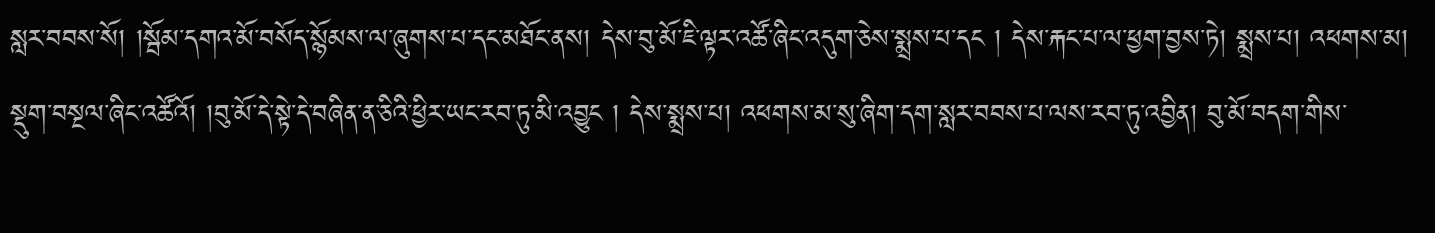སླར་བབས་སོ། །སྦོམ་དགའ་མོ་བསོད་སྙོམས་ལ་ཞུགས་པ་དང་མཐོང་ནས། དེས་བུ་མོ་ཇི་ལྟར་འཚོ་ཞིང་འདུག་ཅེས་སྨྲས་པ་དང ། དེས་རྐང་པ་ལ་ཕྱག་བྱས་ཏེ། སྨྲས་པ། འཕགས་མ། སྡུག་བསྔལ་ཞིང་འཚོའོ། །བུ་མོ་དེ་སྟེ་དེ་བཞིན་ན་ཅིའི་ཕྱིར་ཡང་རབ་ཏུ་མི་འབྱུང ། དེས་སྨྲས་པ། འཕགས་མ་སུ་ཞིག་དག་སླར་བབས་པ་ལས་རབ་ཏུ་འབྱིན། བུ་མོ་བདག་གིས་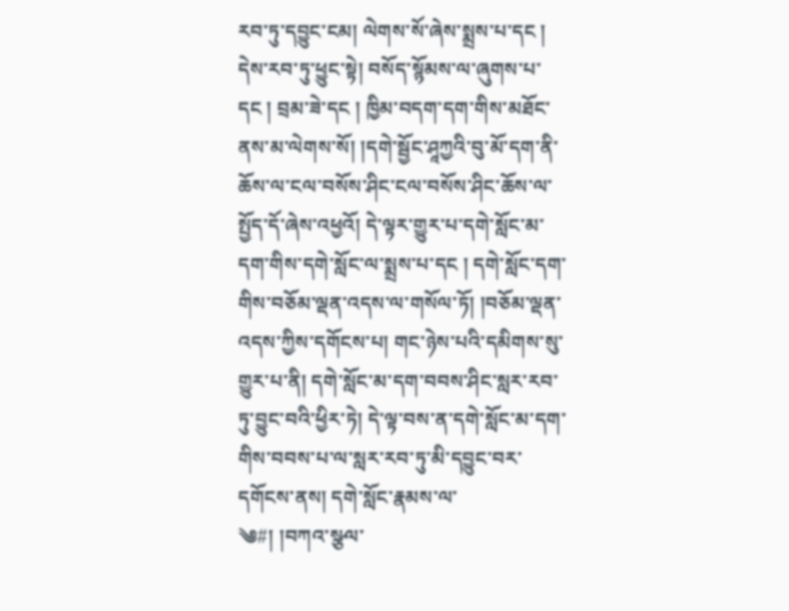རབ་ཏུ་དབྱུང་ངམ། ལེགས་སོ་ཞེས་སྨྲས་པ་དང ། དེས་རབ་ཏུ་ཕྱུང་སྟེ། བསོད་སྙོམས་ལ་ཞུགས་པ་དང ། བྲམ་ཟེ་དང ། ཁྱིམ་བདག་དག་གིས་མཐོང་ནས་མ་ལེགས་སོ། །དགེ་སྦྱོང་ཤཱཀྱའི་བུ་མོ་དག་ནི་ཆོས་ལ་ངལ་བསོས་ཤིང་ངལ་བསོས་ཤིང་ཆོས་ལ་སྤྱོད་དོ་ཞེས་འཕྱའོ། དེ་ལྟར་གྱུར་པ་དགེ་སློང་མ་དག་གིས་དགེ་སློང་ལ་སྨྲས་པ་དང ། དགེ་སློང་དག་གིས་བཅོམ་ལྡན་འདས་ལ་གསོལ་ཏོ། །བཅོམ་ལྡན་འདས་ཀྱིས་དགོངས་པ། གང་ཉེས་པའི་དམིགས་སུ་གྱུར་པ་ནི། དགེ་སློང་མ་དག་བབས་ཤིང་སླར་རབ་ཏུ་བྱུང་བའི་ཕྱིར་ཏེ། དེ་ལྟ་བས་ན་དགེ་སློང་མ་དག་གིས་བབས་པ་ལ་སླར་རབ་ཏུ་མི་དབྱུང་བར་དགོངས་ནས། དགེ་སློང་རྣམས་ལ་
༄#། །བཀའ་སྩལ་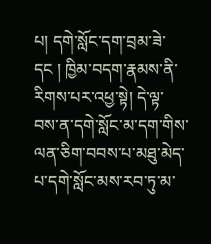པ། དགེ་སློང་དག་བྲམ་ཟེ་དང ། ཁྱིམ་བདག་རྣམས་ནི་རིགས་པར་འཕྱ་སྟེ། དེ་ལྟ་བས་ན་དགེ་སློང་མ་དག་གིས་ལན་ཅིག་བབས་པ་མཐུ་མེད་པ་དགེ་སློང་མས་རབ་ཏུ་མ་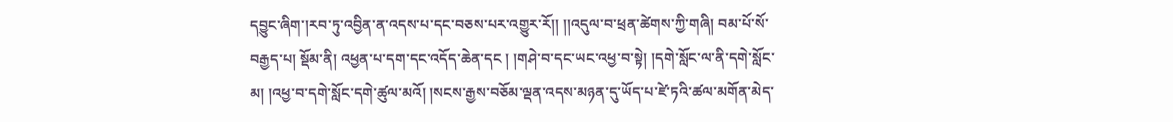དབྱུང་ཞིག་།རབ་ཏུ་འབྱིན་ན་འདས་པ་དང་བཅས་པར་འགྱུར་རོ།། །།འདུལ་བ་ཕྲན་ཚེགས་ཀྱི་གཞི། བམ་པོ་སོ་བརྒྱད་པ། སྡོམ་ནི། འཕྱན་པ་དག་དང་འདོད་ཆེན་དང ། །གཤེ་བ་དང་ཡང་འཕྱ་བ་སྟེ། །དགེ་སློང་ལ་ནི་དགེ་སློང་མ། །འཕྱ་བ་དགེ་སློང་དགེ་ཚུལ་མའོ། །སངས་རྒྱས་བཅོམ་ལྡན་འདས་མཉན་དུ་ཡོད་པ་ཛེ་ཏའི་ཚལ་མགོན་མེད་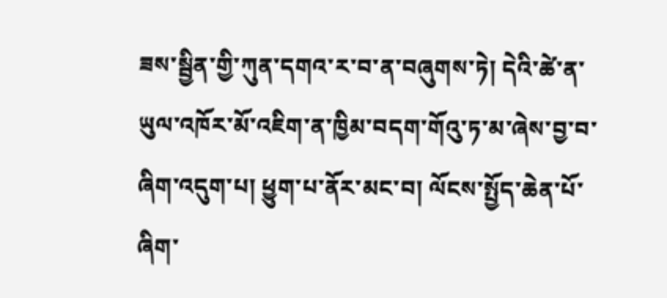ཟས་སྦྱིན་གྱི་ཀུན་དགའ་ར་བ་ན་བཞུགས་ཏེ། དེའི་ཚེ་ན་ཡུལ་འཁོར་མོ་འཇིག་ན་ཁྱིམ་བདག་གོའུ་ཏ་མ་ཞེས་བྱ་བ་ཞིག་འདུག་པ། ཕྱུག་པ་ནོར་མང་བ། ལོངས་སྤྱོད་ཆེན་པོ་ཞིག་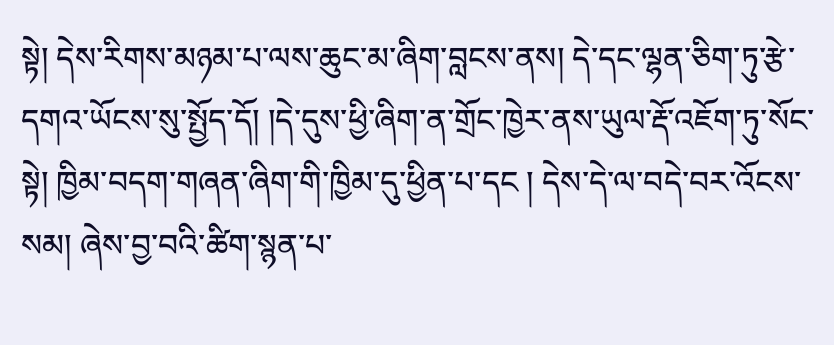སྟེ། དེས་རིགས་མཉམ་པ་ལས་ཆུང་མ་ཞིག་བླངས་ནས། དེ་དང་ལྷན་ཅིག་ཏུ་རྩེ་དགའ་ཡོངས་སུ་སྤྱོད་དོ། །དེ་དུས་ཕྱི་ཞིག་ན་གྲོང་ཁྱེར་ནས་ཡུལ་རྡོ་འཇོག་ཏུ་སོང་སྟེ། ཁྱིམ་བདག་གཞན་ཞིག་གི་ཁྱིམ་དུ་ཕྱིན་པ་དང ། དེས་དེ་ལ་བདེ་བར་འོངས་སམ། ཞེས་བྱ་བའི་ཚིག་སྙན་པ་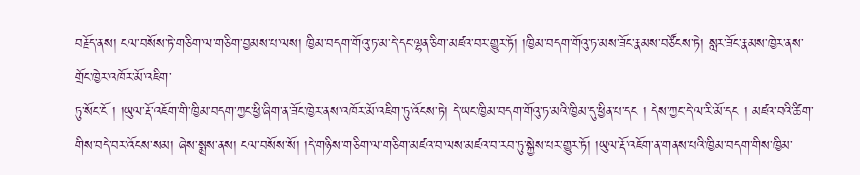བརྗོད་ནས། ངལ་བསོས་ཏེ་གཅིག་ལ་གཅིག་བྱམས་པ་ལས། ཁྱིམ་བདག་གོའུ་ཏ་མ་དེ་དང་ལྷན་ཅིག་མཛའ་བར་གྱུར་ཏོ། །ཁྱིམ་བདག་གོའུ་ཏ་མས་ཟོང་རྣམས་བཙོངས་ཏེ། སླར་ཟོང་རྣམས་ཁྱེར་ནས་གྲོང་ཁྱེར་འཁོར་མོ་འཇིག་
ཏུ་སོང་ངོ ། །ཡུལ་རྡོ་འཇོག་གི་ཁྱིམ་བདག་ཀྱང་ཕྱི་ཞིག་ན་ཟོང་ཁྱེར་ནས་འཁོར་མོ་འཇིག་ཏུ་འོངས་ཏེ། དེ་ཡང་ཁྱིམ་བདག་གོའུ་ཏ་མའི་ཁྱིམ་དུ་ཕྱིན་པ་དང ། དེས་ཀྱང་དེ་ལ་རི་མོ་དང ། མཛའ་བའི་ཚིག་གིས་བདེ་བར་འོངས་སམ། ཞེས་སྨྲས་ནས། ངལ་བསོས་སོ། །དེ་གཉིས་གཅིག་ལ་གཅིག་མཛའ་བ་ལས་མཛའ་བ་རབ་ཏུ་སྐྱེས་པར་གྱུར་ཏོ། །ཡུལ་རྡོ་འཇོག་ན་གནས་པའི་ཁྱིམ་བདག་གིས་ཁྱིམ་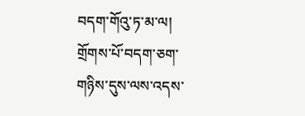བདག་གོའུ་ཏ་མ་ལ། གྲོགས་པོ་བདག་ཅག་གཉིས་དུས་ལས་འདས་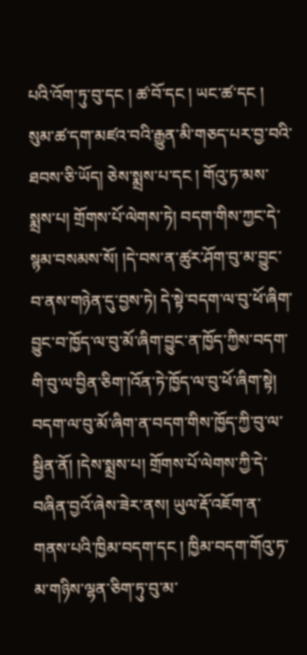པའི་འོག་ཏུ་བུ་དང ། ཚ་བོ་དང ། ཡང་ཚ་དང ། སུམ་ཚ་དག་མཛའ་བའི་རྒྱུན་མི་གཅད་པར་བྱ་བའི་ཐབས་ཅི་ཡོད། ཅེས་སྨྲས་པ་དང ། གོའུ་ཏ་མས་སྨྲས་པ། གྲོགས་པོ་ལེགས་ཏེ། བདག་གིས་ཀྱང་དེ་སྙམ་བསམས་སོ། །དེ་བས་ན་ཚུར་ཤོག་བུ་མ་བྱུང་བ་ནས་གཉེན་དུ་བྱས་ཏེ། དེ་སྟེ་བདག་ལ་བུ་ཕོ་ཞིག་བྱུང་བ་ཁྱོད་ལ་བུ་མོ་ཞིག་བྱུང་ན་ཁྱོད་ཀྱིས་བདག་གི་བུ་ལ་བྱིན་ཅིག་།འོན་ཏེ་ཁྱོད་ལ་བུ་ཕོ་ཞིག་སྟེ། བདག་ལ་བུ་མོ་ཞིག་ན་བདག་གིས་ཁྱོད་ཀྱི་བུ་ལ་སྦྱིན་ནོ། །དེས་སྨྲས་པ། གྲོགས་པོ་ལེགས་ཀྱི་དེ་བཞིན་བྱའོ་ཞེས་ཟེར་ནས། ཡུལ་རྡོ་འཇོག་ན་གནས་པའི་ཁྱིམ་བདག་དང ། ཁྱིམ་བདག་གོའུ་ཏ་མ་གཉིས་ལྷན་ཅིག་ཏུ་བུ་མ་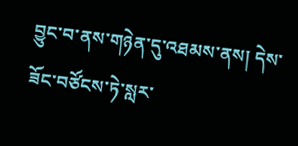བྱུང་བ་ནས་གཉེན་དུ་འཐམས་ནས། དེས་ཟོང་བཙོངས་ཏེ་སླར་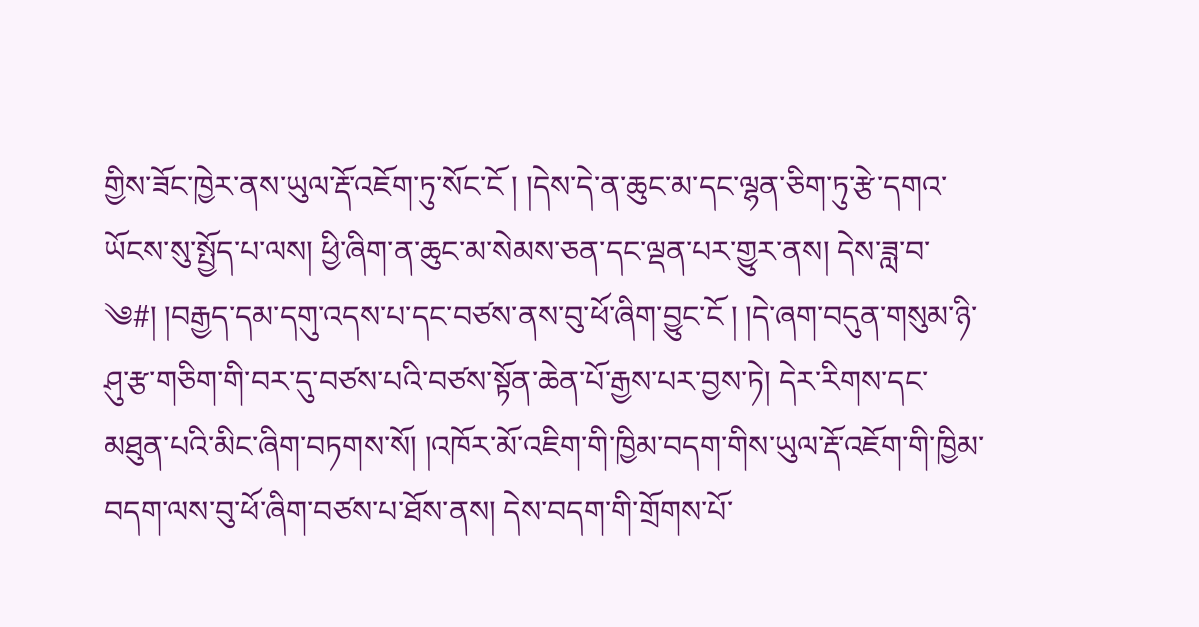གྱིས་ཟོང་ཁྱེར་ནས་ཡུལ་རྡོ་འཇོག་ཏུ་སོང་ངོ ། །དེས་དེ་ན་ཆུང་མ་དང་ལྷན་ཅིག་ཏུ་རྩེ་དགའ་ཡོངས་སུ་སྤྱོད་པ་ལས། ཕྱི་ཞིག་ན་ཆུང་མ་སེམས་ཅན་དང་ལྡན་པར་གྱུར་ནས། དེས་ཟླ་བ་
༄#། །བརྒྱད་དམ་དགུ་འདས་པ་དང་བཙས་ནས་བུ་ཕོ་ཞིག་བྱུང་ངོ ། །དེ་ཞག་བདུན་གསུམ་ཉི་ཤུ་རྩ་གཅིག་གི་བར་དུ་བཙས་པའི་བཙས་སྟོན་ཆེན་པོ་རྒྱས་པར་བྱས་ཏེ། དེར་རིགས་དང་མཐུན་པའི་མིང་ཞིག་བཏགས་སོ། །འཁོར་མོ་འཇིག་གི་ཁྱིམ་བདག་གིས་ཡུལ་རྡོ་འཇོག་གི་ཁྱིམ་བདག་ལས་བུ་ཕོ་ཞིག་བཙས་པ་ཐོས་ནས། དེས་བདག་གི་གྲོགས་པོ་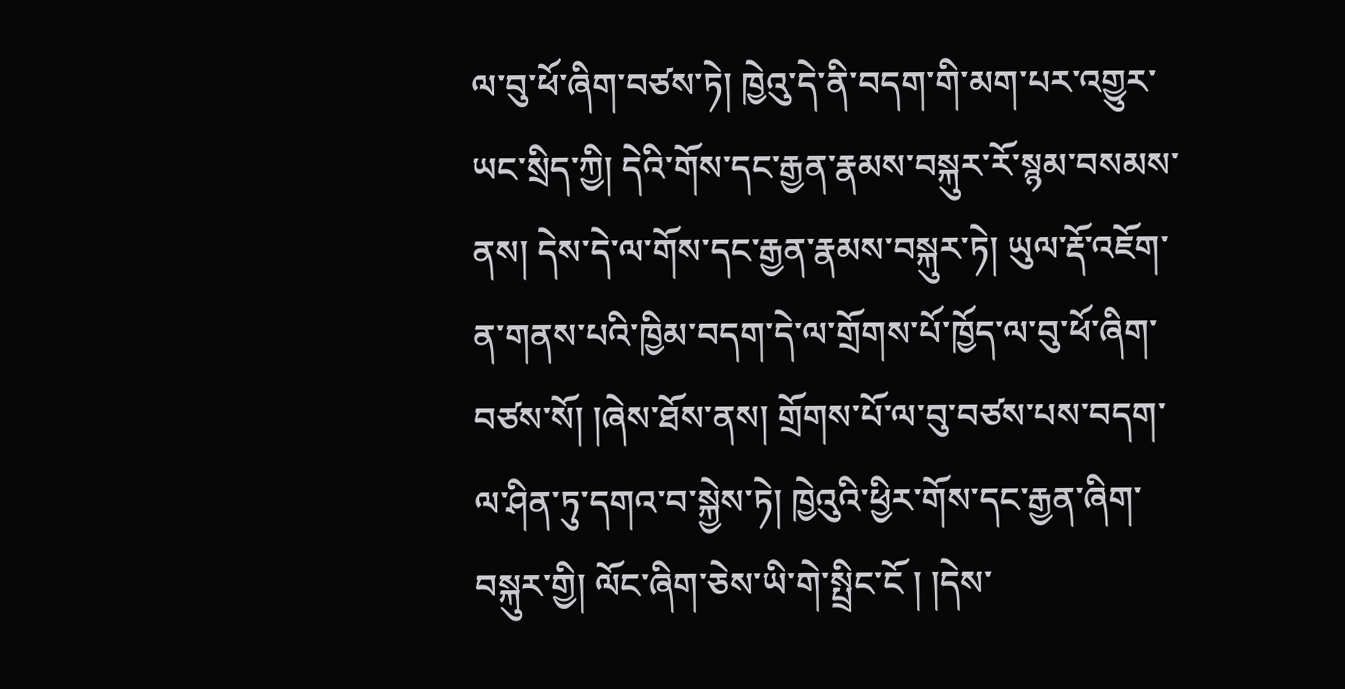ལ་བུ་ཕོ་ཞིག་བཙས་ཏེ། ཁྱེའུ་དེ་ནི་བདག་གི་མག་པར་འགྱུར་ཡང་སྲིད་ཀྱི། དེའི་གོས་དང་རྒྱན་རྣམས་བསྐུར་རོ་སྙམ་བསམས་ནས། དེས་དེ་ལ་གོས་དང་རྒྱན་རྣམས་བསྐུར་ཏེ། ཡུལ་རྡོ་འཇོག་ན་གནས་པའི་ཁྱིམ་བདག་དེ་ལ་གྲོགས་པོ་ཁྱོད་ལ་བུ་ཕོ་ཞིག་བཙས་སོ། །ཞེས་ཐོས་ནས། གྲོགས་པོ་ལ་བུ་བཙས་པས་བདག་ལ་ཤིན་ཏུ་དགའ་བ་སྐྱེས་ཏེ། ཁྱེའུའི་ཕྱིར་གོས་དང་རྒྱན་ཞིག་བསྐུར་གྱི། ལོང་ཞིག་ཅེས་ཡི་གེ་སྤྲིང་ངོ ། །དེས་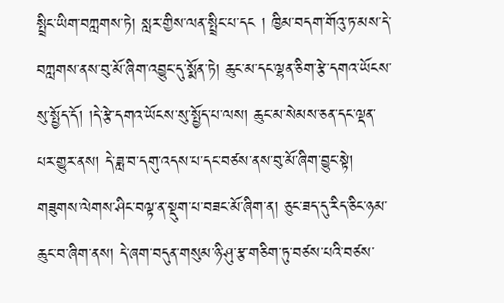སྤྲིང་ཡིག་བཀླགས་ཏེ། སླར་གྱིས་ལན་སྤྲིང་པ་དང ། ཁྱིམ་བདག་གོའུ་ཏ་མས་དེ་བཀླགས་ནས་བུ་མོ་ཞིག་འབྱུང་དུ་སྨོན་ཏེ། ཆུང་མ་དང་ལྷན་ཅིག་རྩེ་དགའ་ཡོངས་སུ་སྤྱོད་དོ། །དེ་རྩེ་དགའ་ཡོངས་སུ་སྤྱོད་པ་ལས། ཆུང་མ་སེམས་ཅན་དང་ལྡན་པར་གྱུར་ནས། དེ་ཟླ་བ་དགུ་འདས་པ་དང་བཙས་ནས་བུ་མོ་ཞིག་བྱུང་སྟེ། གཟུགས་ལེགས་ཤིང་བལྟ་ན་སྡུག་པ་བཟང་མོ་ཞིག་ན། ཅུང་ཟད་དུ་རིད་ཅིང་ཉམ་ཆུང་བ་ཞིག་ནས། དེ་ཞག་བདུན་གསུམ་ཉི་ཤུ་རྩ་གཅིག་ཏུ་བཙས་པའི་བཙས་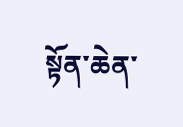སྟོན་ཆེན་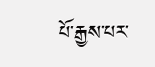པོ་རྒྱས་པར་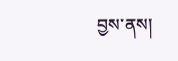བྱས་ནས།